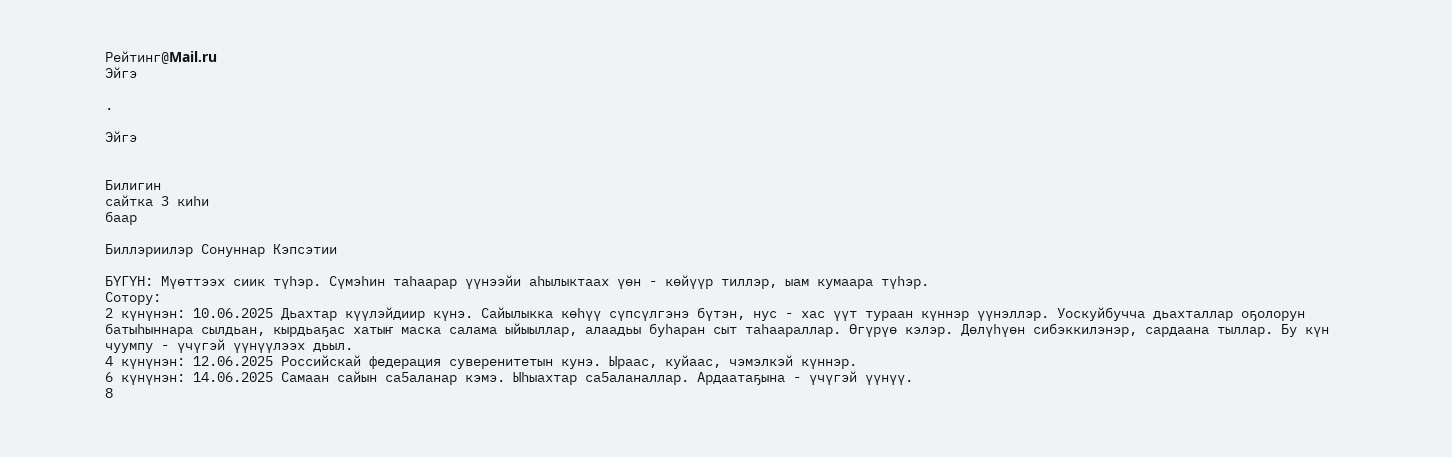Рейтинг@Mail.ru
Эйгэ

.

Эйгэ


Билигин
сайтка 3 киһи
баар

Биллэриилэр Сонуннар Кэпсэтии

БYГYН: Мүөттээх сиик түһэр. Сүмэһин таһаарар үүнээйи аһылыктаах үөн - көйүүр тиллэр, ыам кумаара түһэр.
Сотору:
2 күнүнэн: 10.06.2025 Дьахтар күүлэйдиир күнэ. Сайылыкка көһүү сүпсүлгэнэ бүтэн, нус - хас үүт тураан күннэр үүнэллэр. Уоскуйбучча дьахталлар оҕолорун батыһыннара сылдьан, кырдьаҕас хатыҥ маска салама ыйыыллар, алаадьы буһаран сыт таһаараллар. Өгүрүө кэлэр. Дөлүһүөн сибэккилэнэр, сардаана тыллар. Бу күн чуумпу - үчүгэй үүнүүлээх дьыл.
4 күнүнэн: 12.06.2025 Российскай федерация суверенитетын кунэ. Ыраас, куйаас, чэмэлкэй күннэр.
6 күнүнэн: 14.06.2025 Самаан сайын са5аланар кэмэ. Ыhыахтар са5аланаллар. Ардаатаҕына - үчүгэй үүнүү.
8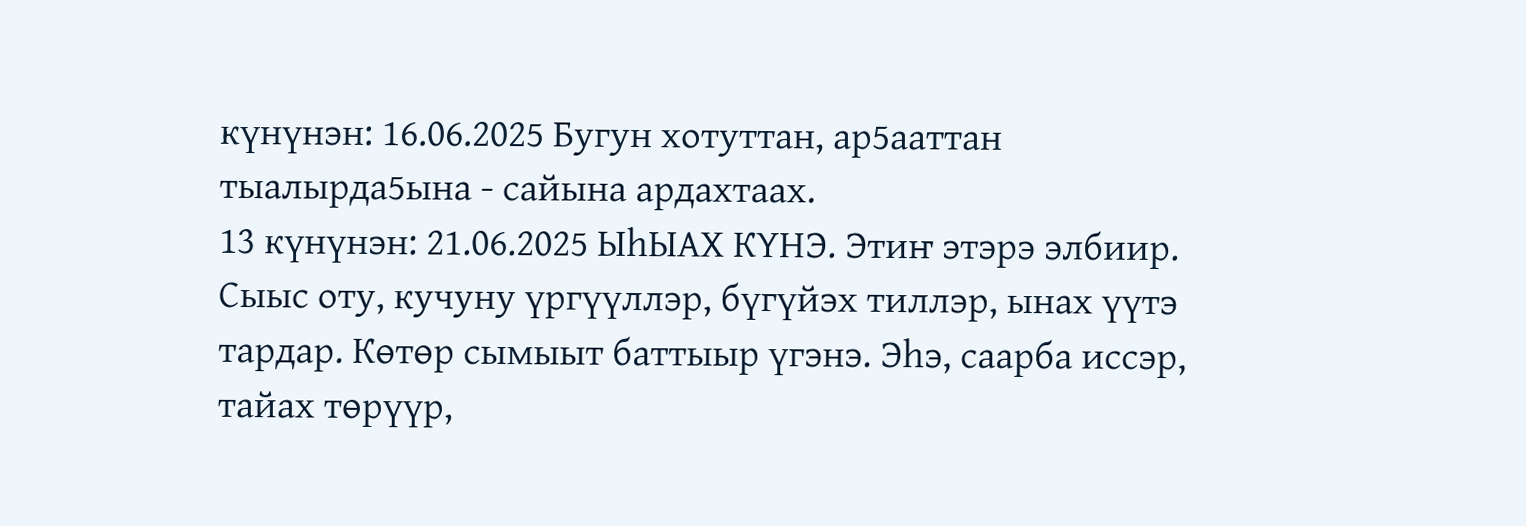күнүнэн: 16.06.2025 Бугун хотуттан, ар5ааттан тыалырда5ына - сайына ардахтаах.
13 күнүнэн: 21.06.2025 ЫhЫАХ КYНЭ. Этиҥ этэрэ элбиир. Сыыс оту, кучуну үргүүллэр, бүгүйэх тиллэр, ынах үүтэ тардар. Көтөр сымыыт баттыыр үгэнэ. Эһэ, саарба иссэр, тайах төрүүр,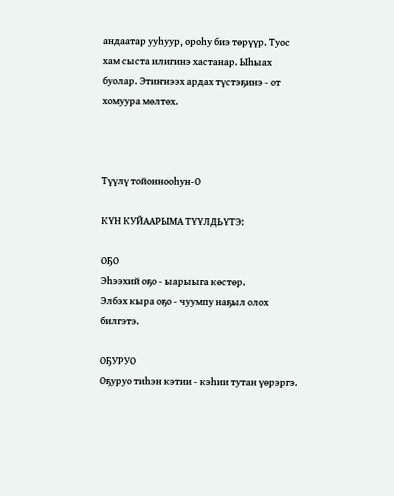андаатар ууһуур, ороһу биэ төрүүр. Туос хам сыста илигинэ хастанар. Ыһыах буолар. Этиҥнээх ардах түстэҕинэ - от хомуура мөлтөх.



Түүлү тойоннооһун-О

КҮН КУЙААРЫМА ТҮҮЛДЬҮТЭ:

ОҔО
Эһээхий оҕо - ыарыыга көстөр.
Элбэх кыра оҕо - чуумпу наҕыл олох билгэтэ.

ОҔУРУО
Оҕуруо тиһэн кэтии - кэһии тутан үөрэргэ.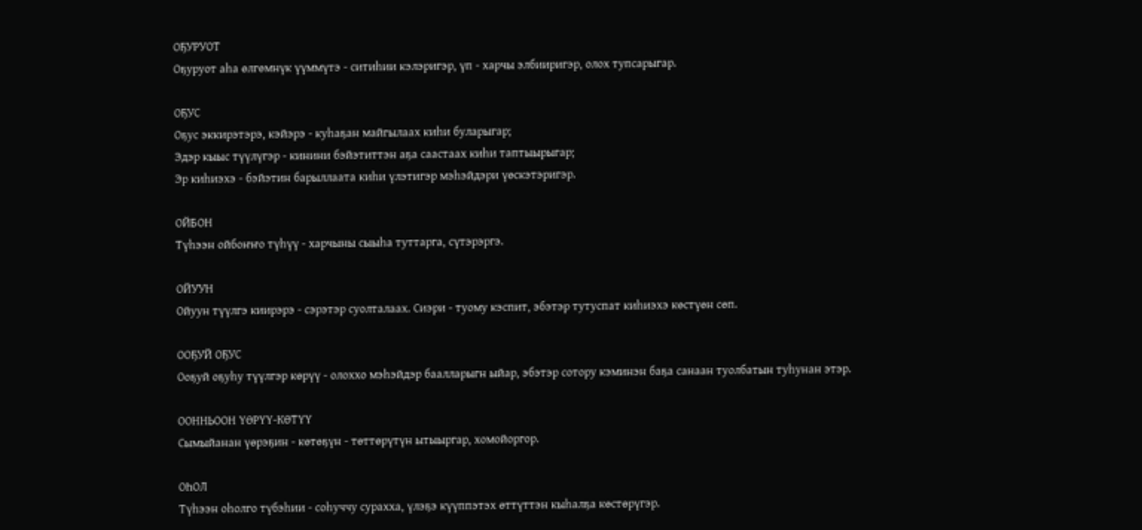ОҔУРУОТ
Оҕуруот аһа өлгөмнүк үүммүтэ - ситиһии кэлэригэр, үп - харчы элбииригэр, олох тупсарыгар.

ОҔУС
Оҕус эккирэтэрэ, кэйэрэ - куһаҕан майгылаах киһи буларыгар;
Эдэр кыыс түүлүгэр - кинини бэйэтиттэн аҕа саастаах киһи таптыырыгар;
Эр киһиэхэ - бэйэтин барыллаата киһи үлэтигэр мэһэйдэри үөскэтэригэр.

ОЙБОН
Түһээн ойбоҥҥо түһүү - харчыны сыыһа туттарга, сүтэрэргэ.

ОЙУУН
Ойуун түүлгэ киирэрэ - сэрэтэр суолталаах. Сиэри - туому кэспит, эбэтэр тутуспат киһиэхэ көстүөн сөп.

ООҔУЙ ОҔУС
Ооҕуй оҕуһу түүлгэр көрүү - олоххо мэһэйдэр баалларыгн ыйар, эбэтэр сотору кэминэн баҕа санаан туолбатын туһунан этэр.

ООННЬООН ҮӨРҮҮ-КӨТҮҮ
Сымыйанан үөрэҕин - көтөҕүн - төттөрүтүн ытыыргар, хомойоргор.

ОҺОЛ
Түһээн оһолго түбэһии - соһуччу сурахха, үлэҕэ күүппэтэх өттүттэн кыһалҕа көстөрүгэр.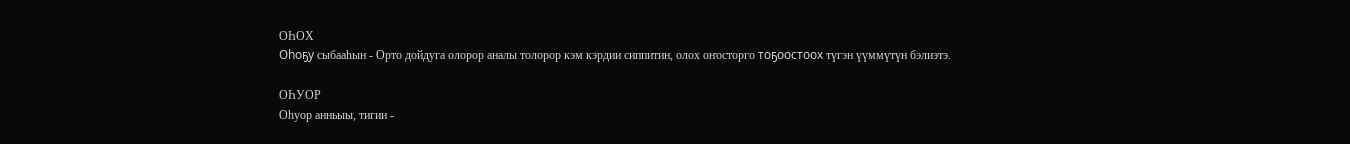ОҺОХ
Оһоҕу сыбааһын - Орто дойдуга олорор аналы толорор кэм кэрдии сиппитин, олох оҥосторго тоҕоостоох түгэн үүммүтүн бэлиэтэ.

ОҺУОР
Оһуор анньыы, тигии -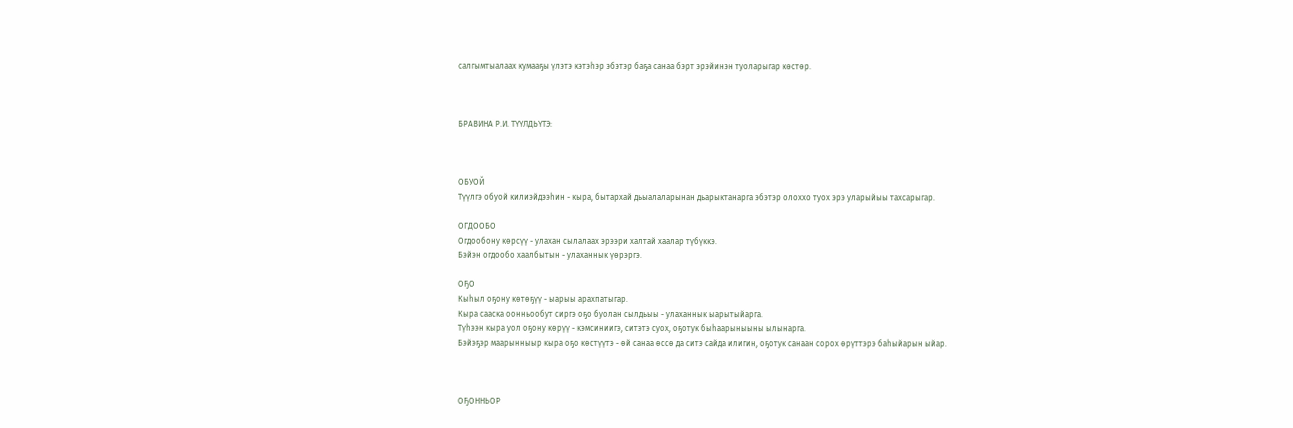салгымтыалаах кумааҕы үлэтэ кэтэһэр эбэтэр баҕа санаа бэрт эрэйинэн туоларыгар көстөр.



БРАВИНА Р.И. ТҮҮЛДЬҮТЭ:



ОБУОЙ
Түүлгэ обуой килиэйдээһин - кыра, бытархай дьыалаларынан дьарыктанарга эбэтэр олоххо туох эрэ уларыйыы тахсарыгар.

ОГДООБО
Огдообону көрсүү - улахан сылалаах эрээри халтай хаалар түбүккэ.
Бэйэн огдообо хаалбытын - улаханнык үөрэргэ.

ОҔО
Кыһыл оҕону көтөҕүү - ыарыы арахпатыгар.
Кыра сааска оонньообут сиргэ оҕо буолан сылдьыы - улаханнык ыарытыйарга.
Түһээн кыра уол оҕону көрүү - кэмсиниигэ, ситэтэ суох, оҕотук быһаарыныыны ылынарга.
Бэйэҕэр маарынныыр кыра оҕо көстүүтэ - өй санаа өссө да ситэ сайда илигин, оҕотук санаан сорох өрүттэрэ баһыйарын ыйар.



ОҔОННЬОР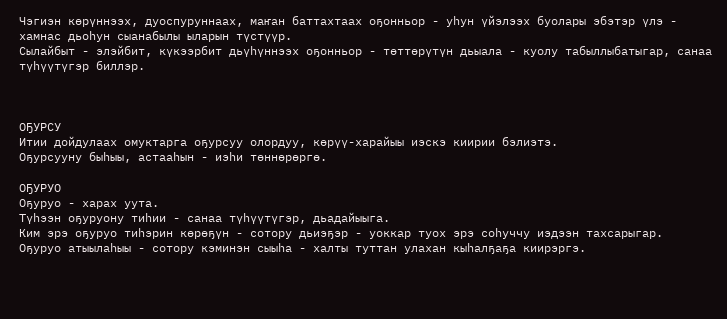Чэгиэн көрүннээх, дуоспуруннаах, маҥан баттахтаах оҕонньор - уһун үйэлээх буолары эбэтэр үлэ - хамнас дьоһун сыанабылы ыларын түстүүр.
Сылайбыт - элэйбит, күкээрбит дьүһүннээх оҕонньор - төттөрүтүн дьыала - куолу табыллыбатыгар, санаа түһүүтүгэр биллэр.



ОҔУРСУ
Итии дойдулаах омуктарга оҕурсуу олордуу, көрүү-харайыы иэскэ киирии бэлиэтэ.
Оҕурсууну быһыы, астааһын - иэһи төннөрөргө.

ОҔУРУО
Оҕуруо - харах уута.
Түһээн оҕуруону тиһии - санаа түһүүтүгэр, дьадайыыга.
Ким эрэ оҕуруо тиһэрин көрөҕүн - сотору дьиэҕэр - уоккар туох эрэ соһуччу иэдээн тахсарыгар.
Оҕуруо атыылаһыы - сотору кэминэн сыыһа - халты туттан улахан кыһалҕаҕа киирэргэ.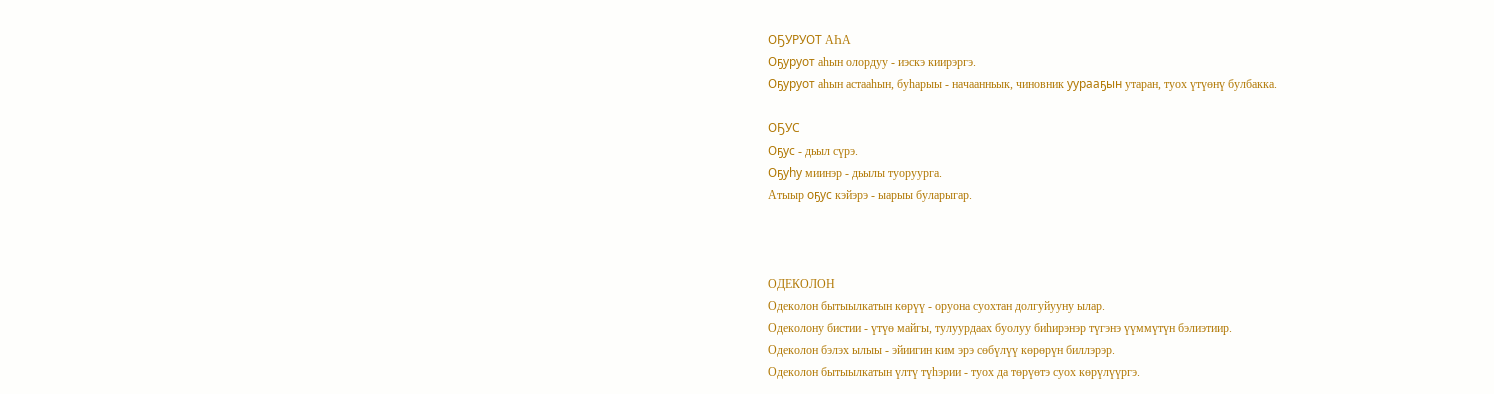ОҔУРУОТ АҺА
Оҕуруот аһын олордуу - иэскэ киирэргэ.
Оҕуруот аһын астааһын, буһарыы - начаанньык, чиновник уурааҕын утаран, туох үтүөнү булбакка.

ОҔУС
Оҕус - дьыл сүрэ.
Оҕуһу миинэр - дьылы туоруурга.
Атыыр оҕус кэйэрэ - ыарыы буларыгар.



ОДЕКОЛОН
Одеколон бытыылкатын көрүү - оруона суохтан долгуйууну ылар.
Одеколону бистии - үтүө майгы, тулуурдаах буолуу биһирэнэр түгэнэ үүммүтүн бэлиэтиир.
Одеколон бэлэх ылыы - эйиигин ким эрэ сөбүлүү көрөрүн биллэрэр.
Одеколон бытыылкатын үлтү түһэрии - туох да төрүөтэ суох көрүлүүргэ.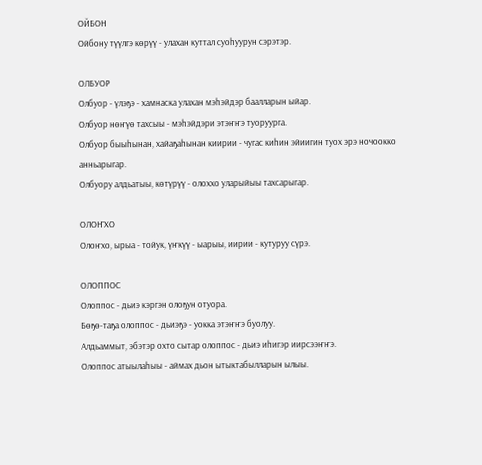ОЙБОН
Ойбону түүлгэ көрүү - улахан куттал суоһуурун сэрэтэр.

ОЛБУОР
Олбуор - үлэҕэ - хамнаска улахан мэһэйдэр баалларын ыйар.
Олбуор нөҥүө тахсыы - мэһэйдэри этэҥҥэ туоруурга.
Олбуор быыһынан, хайаҕаһынан киирии - чугас киһин эйиигин туох эрэ ночоокко анньарыгар.
Олбуору алдьатыы, көтүрүү - олоххо уларыйыы тахсарыгар.

ОЛОҤХО
Олоҥхо, ырыа - тойук, үҥкүү - ыарыы, иирии - кутуруу сүрэ.

ОЛОППОС
Олоппос - дьиэ кэргэн олоҕун отуора.
Бөҕө-таҕа олоппос - дьиэҕэ - уокка этэҥҥэ буолуу.
Алдьаммыт, эбэтэр охто сытар олоппос - дьиэ иһигэр иирсээҥҥэ.
Олоппос атыылаһыы - аймах дьон ытыктабылларын ылыы.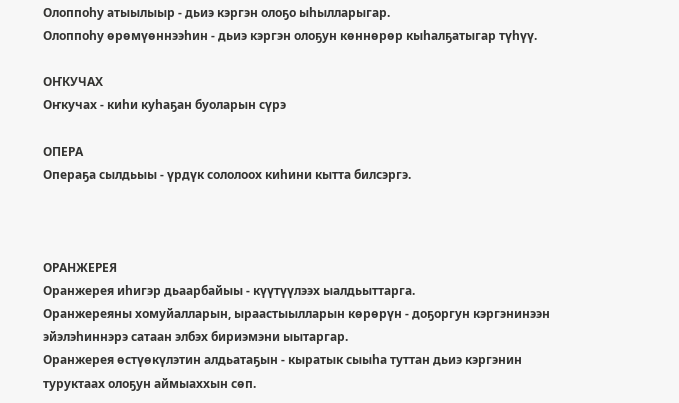Олоппоһу атыылыыр - дьиэ кэргэн олоҕо ыһылларыгар.
Олоппоһу өрөмүөннээһин - дьиэ кэргэн олоҕун көннөрөр кыһалҕатыгар түһүү.

ОҤКУЧАХ
Оҥкучах - киһи куһаҕан буоларын сүрэ

ОПЕРА
Операҕа сылдьыы - үрдүк сололоох киһини кытта билсэргэ.



ОРАНЖЕРЕЯ
Оранжерея иһигэр дьаарбайыы - күүтүүлээх ыалдьыттарга.
Оранжереяны хомуйалларын, ыраастыылларын көрөрүн - доҕоргун кэргэнинээн эйэлэһиннэрэ сатаан элбэх бириэмэни ыытаргар.
Оранжерея өстүөкүлэтин алдьатаҕын - кыратык сыыһа туттан дьиэ кэргэнин туруктаах олоҕун аймыаххын сөп.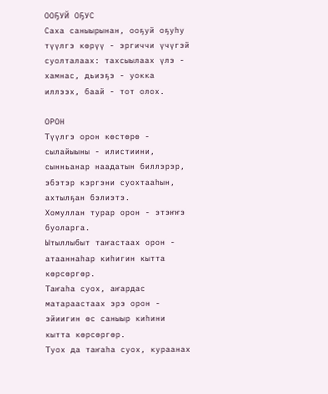ООҔУЙ ОҔУС
Саха саныырынан, ооҕуй оҕуһу түүлгэ көрүү - эргиччи үчүгэй суолталаах: тахсыылаах үлэ - хамнас, дьиэҕэ - уокка иллээх, баай - тот олох.

ОРОН
Түүлгэ орон көстөрө - сылайыыны - илистиини, сынньанар наадатын биллэрэр, эбэтэр кэргэни суохтааһын, ахтылҕан бэлиэтэ.
Хомуллан турар орон - этэҥҥэ буоларга.
Ытыллыбыт таҥастаах орон - атааннаһар киһигин кытта көрсөргөр.
Таҥаһа суох, аҥардас матараастаах эрэ орон - эйиигин өс саныыр киһини кытта көрсөргөр.
Туох да таҥаһа суох, кураанах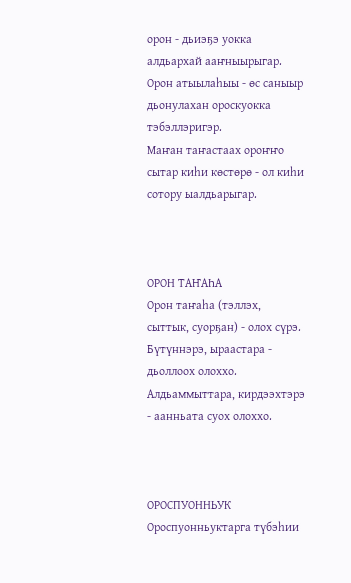орон - дьиэҕэ уокка алдьархай ааҥныырыгар.
Орон атыылаһыы - өс саныыр дьонулахан ороскуокка тэбэллэригэр.
Маҥан таҥастаах ороҥҥо сытар киһи көстөрө - ол киһи сотору ыалдьарыгар.



ОРОН ТАҤАҺА
Орон таҥаһа (тэллэх, сыттык, суорҕан) - олох сүрэ.
Бүтүннэрэ, ыраастара - дьоллоох олоххо.
Алдьаммыттара, кирдээхтэрэ - аанньата суох олоххо.



ОРОСПУОННЬУК
Ороспуонньуктарга түбэһии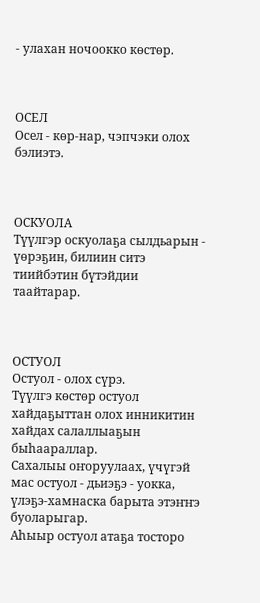- улахан ночоокко көстөр.



ОСЕЛ
Осел - көр-нар, чэпчэки олох бэлиэтэ.



ОСКУОЛА
Түүлгэр оскуолаҕа сылдьарын - үөрэҕин, билиин ситэ тиийбэтин бүтэйдии таайтарар.



ОСТУОЛ
Остуол - олох сүрэ.
Түүлгэ көстөр остуол хайдаҕыттан олох инникитин хайдах салаллыаҕын быһаараллар.
Сахалыы оҥоруулаах, үчүгэй мас остуол - дьиэҕэ - уокка, үлэҕэ-хамнаска барыта этэҥҥэ буоларыгар.
Аһыыр остуол атаҕа тосторо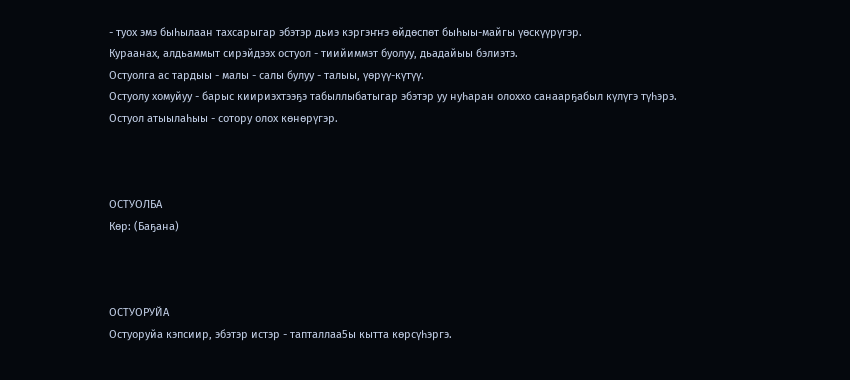- туох эмэ быһылаан тахсарыгар эбэтэр дьиэ кэргэҥҥэ өйдөспөт быһыы-майгы үөскүүрүгэр.
Кураанах, алдьаммыт сирэйдээх остуол - тиийиммэт буолуу, дьадайыы бэлиэтэ.
Остуолга ас тардыы - малы - салы булуу - талыы, үөрүү-күтүү.
Остуолу хомуйуу - барыс киириэхтээҕэ табыллыбатыгар эбэтэр уу нуһаран олоххо санаарҕабыл күлүгэ түһэрэ.
Остуол атыылаһыы - сотору олох көнөрүгэр.



ОСТУОЛБА
Көр: (Баҕана)



ОСТУОРУЙА
Остуоруйа кэпсиир, эбэтэр истэр - тапталлаа5ы кытта көрсүһэргэ.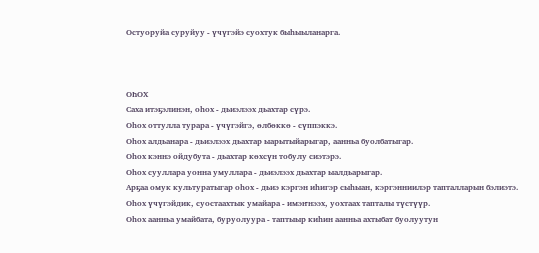Остуоруйа суруйуу - үчүгэйэ суохтук быһыыланарга.



ОҺОХ
Саха итэҕэлинэн, оһох - дьиэлээх дьахтар сүрэ.
Оһох оттулла турара - үчүгэйгэ, өлбөккө - сүппэккэ.
Оһох алдьанара - дьиэлээх дьахтар ыарытыйарыгар, аанньа буолбатыгар.
Оһох кэннэ ойдубута - дьахтар көхсүн тобулу сиэтэрэ.
Оһох сууллара уонна умуллара - дьиэлээх дьахтар ыалдьарыгар.
Арҕаа омук культуратыгар оһох - дьиэ кэргэн иһигэр сыһыан, кэргэнниилэр тапталларын бэлиэтэ.
Оһох үчүгэйдик, суостаахтык умайара - имэҥнээх, уохтаах тапталы түстүүр.
Оһох аанньа умайбата, буруолуура - таптыыр киһин аанньа ахтыбат буолуутун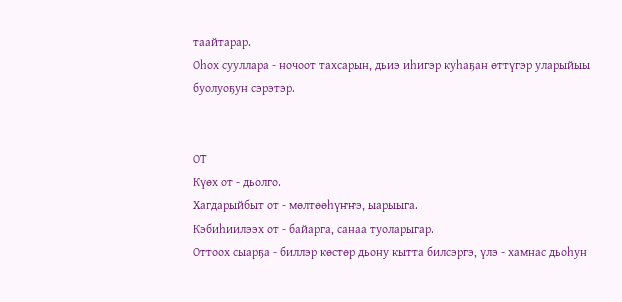таайтарар.
Оһох сууллара - ночоот тахсарын, дьиэ иһигэр куһаҕан өттүгэр уларыйыы буолуоҕун сэрэтэр.


ОТ
Күөх от - дьолго.
Хагдарыйбыт от - мөлтөөһүҥҥэ, ыарыыга.
Кэбиһиилээх от - байарга, санаа туоларыгар.
Оттоох сыарҕа - биллэр көстөр дьону кытта билсэргэ, үлэ - хамнас дьоһун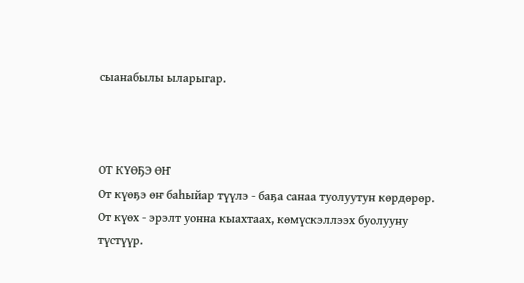сыанабылы ыларыгар.



ОТ КҮӨҔЭ ӨҤ
От күөҕэ өҥ баһыйар түүлэ - баҕа санаа туолуутун көрдөрөр.
От күөх - эрэлт уонна кыахтаах, көмүскэллээх буолууну түстүүр.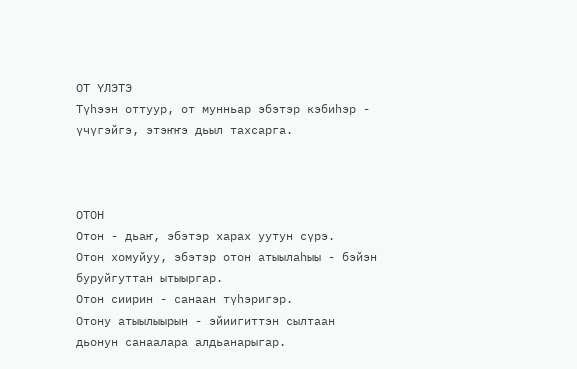ОТ ҮЛЭТЭ
Түһээн оттуур, от мунньар эбэтэр кэбиһэр - үчүгэйгэ, этэҥҥэ дьыл тахсарга.



ОТОН
Отон - дьаҥ, эбэтэр харах уутун сүрэ.
Отон хомуйуу, эбэтэр отон атыылаһыы - бэйэн буруйгуттан ытыыргар.
Отон сиирин - санаан түһэригэр.
Отону атыылыырын - эйиигиттэн сылтаан дьонун санаалара алдьанарыгар.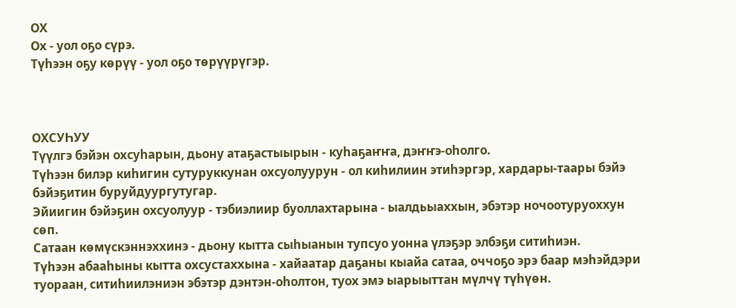ОХ
Ох - уол оҕо сүрэ.
Түһээн оҕу көрүү - уол оҕо төрүүрүгэр.



ОХСУҺУУ
Түүлгэ бэйэн охсуһарын, дьону атаҕастыырын - куһаҕаҥҥа, дэҥҥэ-оһолго.
Түһээн билэр киһигин сутуруккунан охсуолуурун - ол киһилиин этиһэргэр, хардары-таары бэйэ бэйэҕитин буруйдуургутугар.
Эйиигин бэйэҕин охсуолуур - тэбиэлиир буоллахтарына - ыалдьыаххын, эбэтэр ночоотуруоххун сөп.
Сатаан көмүскэннэххинэ - дьону кытта сыһыанын тупсуо уонна үлэҕэр элбэҕи ситиһиэн.
Түһээн абааһыны кытта охсустаххына - хайаатар даҕаны кыайа сатаа, оччоҕо эрэ баар мэһэйдэри туораан, ситиһиилэниэн эбэтэр дэнтэн-оһолтон, туох эмэ ыарыыттан мүлчү түһүөн.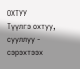ОХТУУ
Түүлгэ охтуу, сууллуу - сэрэхтээх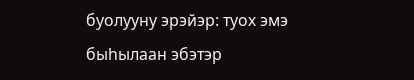буолууну эрэйэр: туох эмэ быһылаан эбэтэр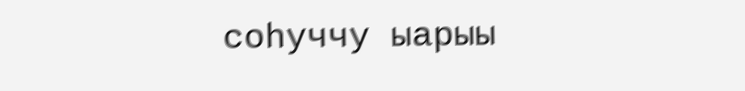соһуччу ыарыы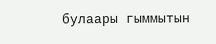булаары гыммытын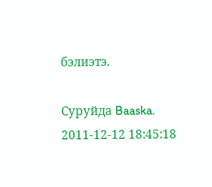бэлиэтэ.

Суруйда Baaska. 2011-12-12 18:45:18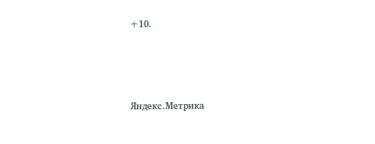+10.




Яндекс.Метрика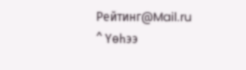Рейтинг@Mail.ru
^ Үөһээ